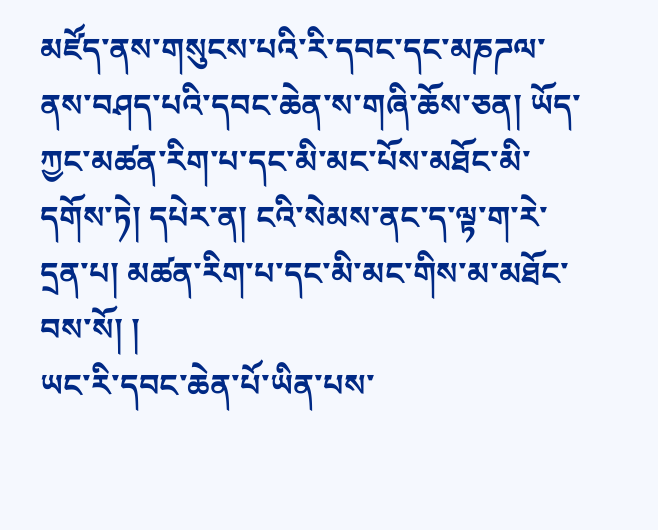མཛོད་ནས་གསུངས་པའི་རི་དབང་དང་མཎཌལ་ནས་བཤད་པའི་དབང་ཆེན་ས་གཞི་ཆོས་ཅན། ཡོད་ཀྱང་མཚན་རིག་པ་དང་མི་མང་པོས་མཐོང་མི་དགོས་ཏེ། དཔེར་ན། ངའི་སེམས་ནང་ད་ལྟ་ག་རེ་དྲན་པ། མཚན་རིག་པ་དང་མི་མང་གིས་མ་མཐོང་བས་སོ། །
ཡང་རི་དབང་ཆེན་པོ་ཡིན་པས་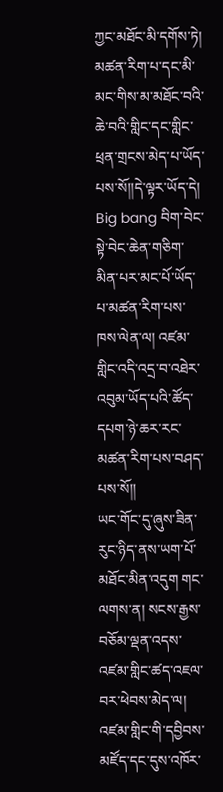ཀྱང་མཐོང་མི་དགོས་ཏེ། མཚན་རིག་པ་དང་མི་མང་གིས་མ་མཐོང་བའི་ཆེ་བའི་གླིང་དང་གླིང་ཕྲན་གྲངས་མེད་པ་ཡོད་པས་སོ།།དེ་ལྟར་ཡོད་དེ། Big bang བིག་བེང་སྟེ་བེང་ཆེན་གཅིག་མིན་པར་མང་པོ་ཡོད་པ་མཚན་རིག་པས་ཁས་ལེན་ལ། འཛམ་གླིང་འདི་འདྲ་བ་འཐེར་འབུམ་ཡོད་པའི་ཚོད་དཔག་ཉེ་ཆར་རང་མཚན་རིག་པས་བཤད་པས་སོ།།
ཡང་གོང་དུ་ཞུས་ཟིན་རུང་ཉིད་ནས་ཡག་པོ་མཐོང་མིན་འདུག གང་ལགས་ན། སངས་རྒྱས་བཅོམ་ལྡན་འདས་འཛམ་གླིང་ཚད་འཇལ་བར་ཕེབས་མེད་ལ། འཛམ་གླིང་གི་དབྱིབས་མཛོད་དང་དུས་འཁོར་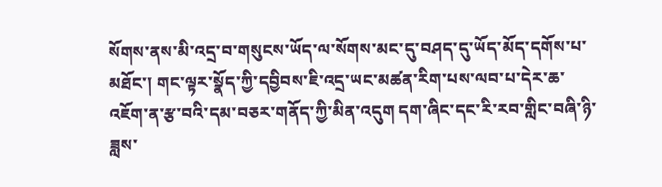སོགས་ནས་མི་འདྲ་བ་གསུངས་ཡོད་ལ་སོགས་མང་དུ་བཤད་དུ་ཡོད་མོད་དགོས་པ་མཐོང་། གང་ལྟར་སྣོད་ཀྱི་དབྱིབས་ཇི་འདྲ་ཡང་མཚན་རིག་པས་ལབ་པ་དེར་ཆ་འཇོག་ན་རྩ་བའི་དམ་བཅར་གནོད་ཀྱི་མིན་འདུག དག་ཞིང་དང་རི་རབ་གླིང་བཞི་ཉི་ཟླས་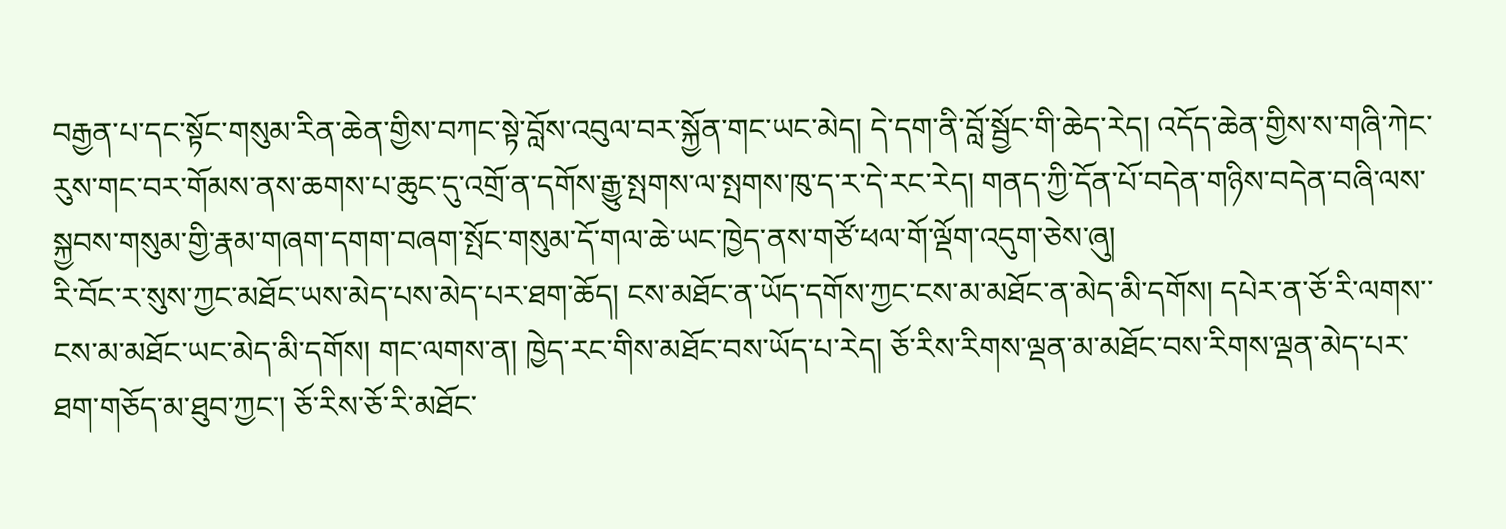བརྒྱན་པ་དང་སྟོང་གསུམ་རིན་ཆེན་གྱིས་བཀང་སྟེ་བློས་འབུལ་བར་སྐྱོན་གང་ཡང་མེད། དེ་དག་ནི་བློ་སྦྱོང་གི་ཆེད་རེད། འདོད་ཆེན་གྱིས་ས་གཞི་ཀེང་རུས་གང་བར་གོམས་ནས་ཆགས་པ་ཆུང་དུ་འགྲོ་ན་དགོས་རྒྱུ་སྤགས་ལ་སྤགས་ཁུ་ད་ར་དེ་རང་རེད། གནད་ཀྱི་དོན་པོ་བདེན་གཉིས་བདེན་བཞི་ལས་སྐྱབས་གསུམ་གྱི་རྣམ་གཞག་དགག་བཞག་སྤོང་གསུམ་དོ་གལ་ཆེ་ཡང་ཁྱེད་ནས་གཙོ་ཕལ་གོ་ལྡོག་འདུག་ཅེས་ཞུ།
རི་བོང་ར་སུས་ཀྱང་མཐོང་ཡས་མེད་པས་མེད་པར་ཐག་ཆོད། ངས་མཐོང་ན་ཡོད་དགོས་ཀྱང་ངས་མ་མཐོང་ན་མེད་མི་དགོས། དཔེར་ན་ཅོ་རི་ལགས་་ངས་མ་མཐོང་ཡང་མེད་མི་དགོས། གང་ལགས་ན། ཁྱེད་རང་གིས་མཐོང་བས་ཡོད་པ་རེད། ཅོ་རིས་རིགས་ལྡན་མ་མཐོང་བས་རིགས་ལྡན་མེད་པར་ཐག་གཅོད་མ་ཐུབ་ཀྱང་། ཅོ་རིས་ཅོ་རི་མཐོང་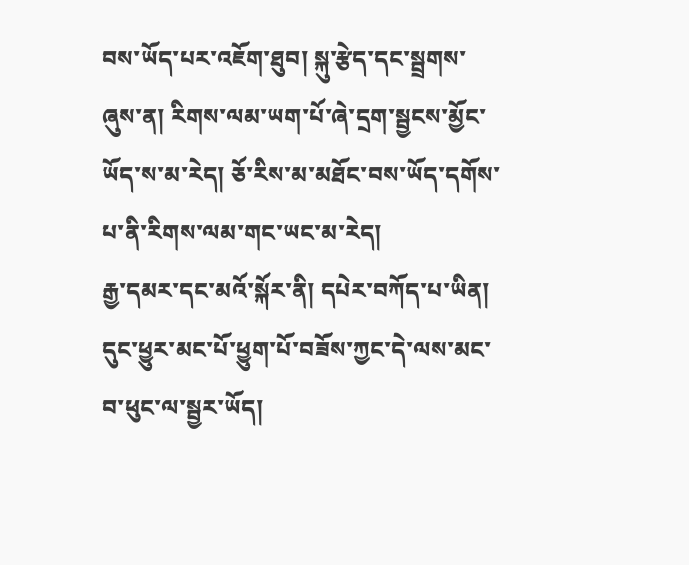བས་ཡོད་པར་འཇོག་ཐུབ། སྐུ་རྩེད་དང་སྦྲགས་ཞུས་ན། རིགས་ལམ་ཡག་པོ་ཞེ་དྲག་སྦྱངས་མྱོང་ཡོད་ས་མ་རེད། ཅོ་རིས་མ་མཐོང་བས་ཡོད་དགོས་པ་ནི་རིགས་ལམ་གང་ཡང་མ་རེད།
རྒྱ་དམར་དང་མའོ་སྐོར་ནི། དཔེར་བཀོད་པ་ཡིན། དུང་ཕྱུར་མང་པོ་ཕྱུག་པོ་བཟོས་ཀྱང་དེ་ལས་མང་བ་ཕུང་ལ་སྦྱར་ཡོད།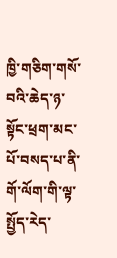ཁྱི་གཅིག་གསོ་བའི་ཆེད་ཉ་སྟོང་ཕྲག་མང་པོ་བསད་པ་ནི་གོ་ལོག་གི་ལྟ་སྤྱོད་རེད་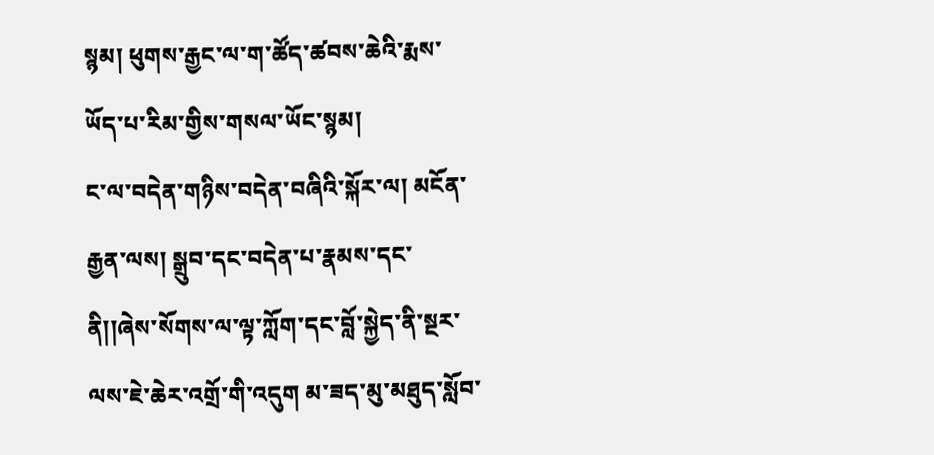སྙམ། ཕུགས་རྒྱང་ལ་ག་ཚོད་ཚབས་ཆེའི་རྨས་ཡོད་པ་རིམ་གྱིས་གསལ་ཡོང་སྙམ།
ང་ལ་བདེན་གཉིས་བདེན་བཞིའི་སྐོར་ལ། མངོན་རྒྱན་ལས། སྒྲུབ་དང་བདེན་པ་རྣམས་དང་ནི།།ཞེས་སོགས་ལ་ལྟ་ཀློག་དང་བློ་སྐྱེད་ནི་སྔར་ལས་ཇེ་ཆེར་འགྲོ་གི་འདུག མ་ཟད་མུ་མཐུད་སློབ་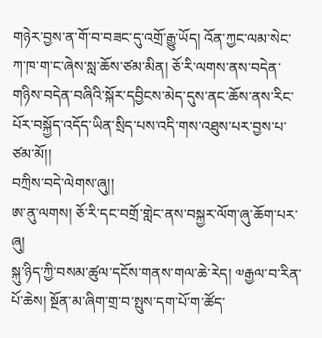གཉེར་བྱས་ན་གོ་བ་བཟང་དུ་འགྲོ་རྒྱུ་ཡོད། འོན་ཀྱང་ལམ་སེང་ཀ་ཁ་ག་ང་ཞེས་སླ་ཆོས་ཙམ་མིན། ཅོ་རི་ལགས་ནས་བདེན་གཉིས་བདེན་བཞིའི་སྐོར་དབྱིངས་མེད་དུས་ནང་ཆོས་ནས་རིང་པོར་བསྐྱོད་འདོད་ཡིན་སྲིད་པས་འདི་གས་འཐུས་པར་བྱས་པ་ཙམ་མོ།།
བཀྲིས་བདེ་ལེགས་ཞུ།།
ཨ་ནུ་ལགས། ཅོ་རི་དང་བགྲོ་གླེང་ནས་བསྐྱར་ལོག་ཞུ་ཆོག་པར་ཞུ།
སྐུ་ཉིད་ཀྱི་བསམ་ཚུལ་དངོས་གནས་གལ་ཆེ་རེད། ༧རྒྱལ་བ་རིན་པོ་ཆེས། སྔོན་མ་ཞིག་གྲ་བ་སྤུས་དག་པོ་ག་ཚོད་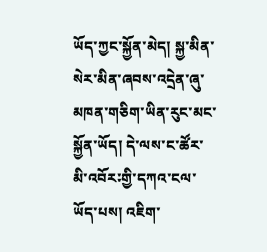ཡོད་ཀྱང་སྐྱོན་མེད། སྐྱ་མིན་སེར་མིན་ཞབས་འདྲེན་ཞུ་མཁན་གཅིག་ཡིན་རུང་མང་སྐྱོན་ཡོད། དེ་ལས་ང་ཚོར་མི་འབོར࿒གྱི་དཀའ་ངལ་ཡོད་པས། འཇིག་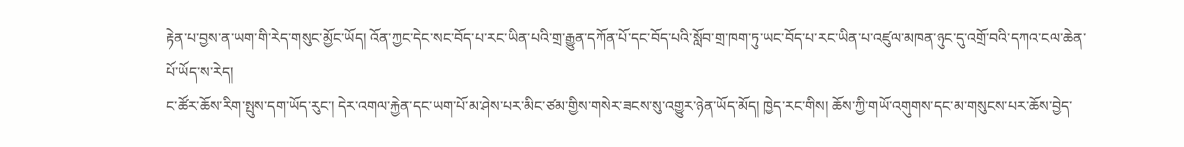རྟེན་པ་བྱས་ན་ཡག་གི་རེད་གསུང་མྱོང་ཡོད། འོན་ཀྱང་དེང་སང་བོད་པ་རང་ཡིན་པའི་གྲ་རྒྱུན་དཀོན་པོ་དང་བོད་པའི་སློབ་གྲ་ཁག་ཏུ་ཡང་བོད་པ་རང་ཡིན་པ་འཛུལ་མཁན་ཉུང་དུ་འགྲོ་བའི་དཀའ་ངལ་ཆེན་པོ་ཡོད་ས་རེད།
ང་ཚོར་ཆོས་རིག་སྤུས་དག་ཡོད་རུང་། དེར་འགལ་རྐྱེན་དང་ཡག་པོ་མ་ཤེས་པར་མིང་ཙམ་གྱིས་གསེར་ཟངས་སུ་འགྱུར་ཉེན་ཡོད་མོད། ཁྱེད་རང་གིས། ཆོས་ཀྱི་གཡོ་འགུགས་དང་མ་གསུངས་པར་ཆོས་བྱེད་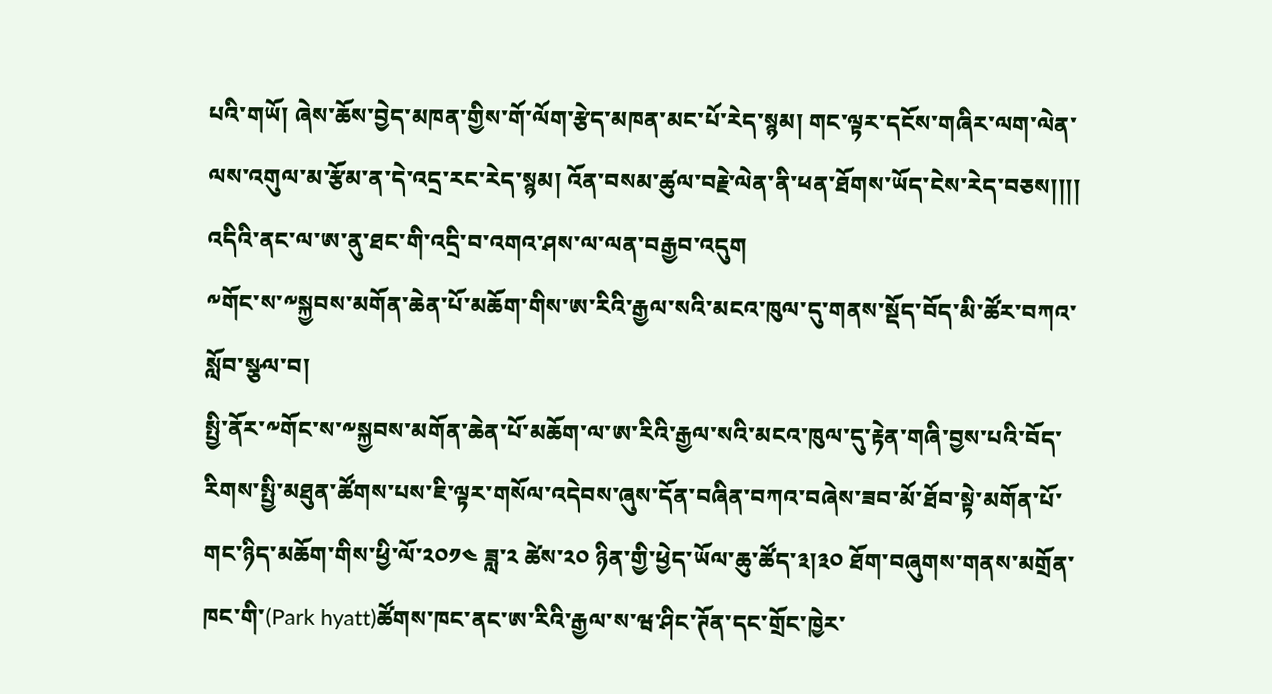པའི་གཡོ། ཞེས་ཆོས་བྱེད་མཁན་གྱིས་གོ་ལོག་རྩེད་མཁན་མང་པོ་རེད་སྙམ། གང་ལྟར་དངོས་གཞིར་ལག་ལེན་ལས་འགུལ་མ་རྩོམ་ན་དེ་འདྲ་རང་རེད་སྙམ། འོན་བསམ་ཚུལ་བརྗེ་ལེན་ནི་ཕན་ཐོགས་ཡོད་ངེས་རེད་བཅས།།།།
འདིའི་ནང་ལ་ཨ་ནུ་ཐང་གི་འདྲི་བ་འགའ་ཤས་ལ་ལན་བརྒྱབ་འདུག
༸གོང་ས་༸སྐྱབས་མགོན་ཆེན་པོ་མཆོག་གིས་ཨ་རིའི་རྒྱལ་སའི་མངའ་ཁུལ་དུ་གནས་སྡོད་བོད་མི་ཚོར་བཀའ་སློབ་སྩལ་བ།
སྤྱི་ནོར་༸གོང་ས་༸སྐྱབས་མགོན་ཆེན་པོ་མཆོག་ལ་ཨ་རིའི་རྒྱལ་སའི་མངའ་ཁུལ་དུ་རྟེན་གཞི་བྱས་པའི་བོད་རིགས་སྤྱི་མཐུན་ཚོགས་པས་ཇི་ལྟར་གསོལ་འདེབས་ཞུས་དོན་བཞིན་བཀའ་བཞེས་ཟབ་མོ་ཐོབ་སྟེ་མགོན་པོ་གང་ཉིད་མཆོག་གིས་ཕྱི་ལོ་༢༠༡༤ ཟླ་༢ ཚེས་༢༠ ཉིན་གྱི་ཕྱེད་ཡོལ་ཆུ་ཚོད་༣།༣༠ ཐོག་བཞུགས་གནས་མགྲོན་ཁང་གི་(Park hyatt)ཚོགས་ཁང་ནང་ཨ་རིའི་རྒྱལ་ས་ཝ་ཤིང་ཊོན་དང་གྲོང་ཁྱེར་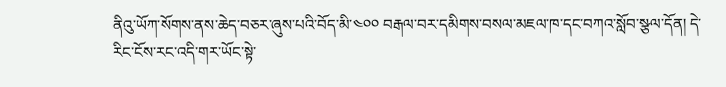ནིའུ་ཡོཀ་སོགས་ནས་ཆེད་བཅར་ཞུས་པའི་བོད་མི་༤༠༠ བརྒལ་བར་དམིགས་བསལ་མཇལ་ཁ་དང་བཀའ་སློབ་སྩལ་དོན། དེ་རིང་ངོས་རང་འདི་གར་ཡོང་སྟེ་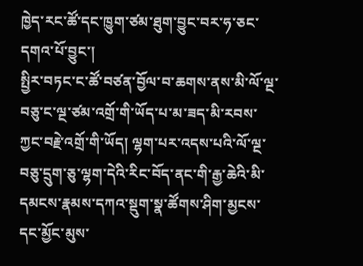ཁྱེད་རང་ཚོ་དང་ཁྱུག་ཙམ་ཐུག་བྱུང་བར་ཧ་ཅང་དགའ་པོ་བྱུང་།
སྤྱིར་བཏང་ང་ཚོ་བཙན་བྱོལ་བ་ཆགས་ནས་མི་ལོ་ལྔ་བཅུ་ང་ལྔ་ཙམ་འགྲོ་གི་ཡོད་པ་མ་ཟད་མི་རབས་ཀྱང་བརྗེ་འགྲོ་གི་ཡོད། ལྷག་པར་འདས་པའི་ལོ་ལྔ་བཅུ་དྲུག་ཅུ་ལྷག་དེའི་རིང་བོད་ནང་གི་རྒྱ་ཆེའི་མི་དམངས་རྣམས་དཀའ་སྡུག་སྣ་ཚོགས་ཤིག་མྱངས་དང་མྱོང་མུས་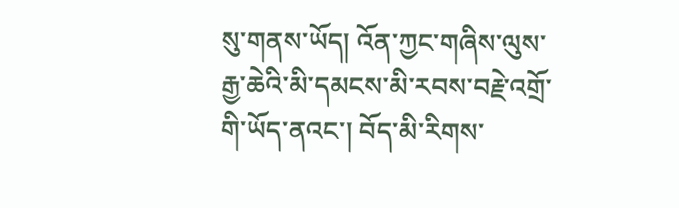སུ་གནས་ཡོད། འོན་ཀྱང་གཞིས་ལུས་རྒྱ་ཆེའི་མི་དམངས་མི་རབས་བརྗེ་འགྲོ་གི་ཡོད་ནའང་། བོད་མི་རིགས་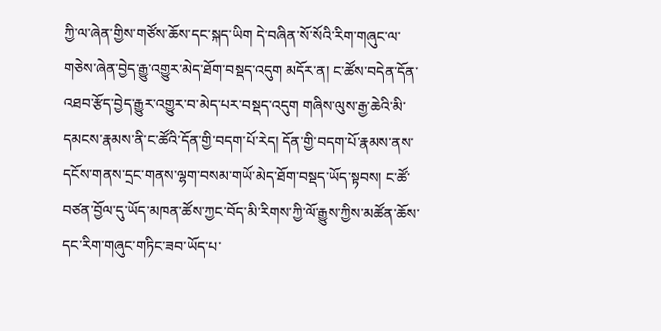ཀྱི་ལ་ཞེན་གྱིས་གཙོས་ཆོས་དང་སྐད་ཡིག དེ་བཞིན་སོ་སོའི་རིག་གཞུང་ལ་གཅེས་ཞེན་བྱེད་རྒྱུ་འགྱུར་མེད་ཐོག་བསྡད་འདུག མདོར་ན། ང་ཚོས་བདེན་དོན་འཐབ་རྩོད་བྱེད་རྒྱུར་འགྱུར་བ་མེད་པར་བསྡད་འདུག གཞིས་ལུས་རྒྱ་ཆེའི་མི་དམངས་རྣམས་ནི་ང་ཚོའི་དོན་གྱི་བདག་པོ་རེད། དོན་གྱི་བདག་པོ་རྣམས་ནས་དངོས་གནས་དྲང་གནས་ལྷག་བསམ་གཡོ་མེད་ཐོག་བསྡད་ཡོད་སྟབས། ང་ཚོ་བཙན་བྱོལ་དུ་ཡོད་མཁན་ཚོས་ཀྱང་བོད་མི་རིགས་ཀྱི་ལོ་རྒྱུས་ཀྱིས་མཚོན་ཆོས་དང་རིག་གཞུང་གཏིང་ཟབ་ཡོད་པ་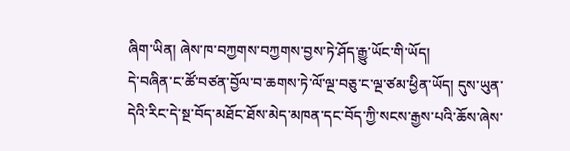ཞིག་ཡིན། ཞེས་ཁ་བཀྱགས་བཀྱགས་བྱས་ཏེ་ཤོད་རྒྱུ་ཡོང་གི་ཡོད།
དེ་བཞིན་ང་ཚོ་བཙན་བྱོལ་བ་ཆགས་ཏེ་ལོ་ལྔ་བཅུ་ང་ལྔ་ཙམ་ཕྱིན་ཡོད། དུས་ཡུན་དེའི་རིང་དེ་སྔ་བོད་མཐོང་ཐོས་མེད་མཁན་དང་བོད་ཀྱི་སངས་རྒྱས་པའི་ཆོས་ཞེས་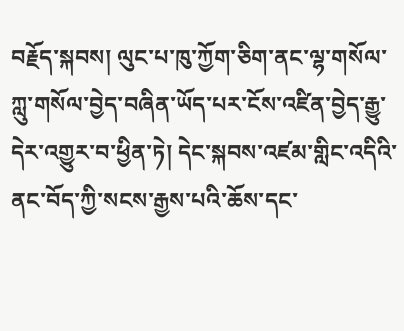བརྗོད་སྐབས། ལུང་པ་ཁུ་ཀྱོག་ཅིག་ནང་ལྷ་གསོལ་ཀླུ་གསོལ་བྱེད་བཞིན་ཡོད་པར་ངོས་འཛིན་བྱེད་རྒྱུ་དེར་འགྱུར་བ་ཕྱིན་ཏེ། དེང་སྐབས་འཛམ་གླིང་འདིའི་ནང་བོད་ཀྱི་སངས་རྒྱས་པའི་ཆོས་དང་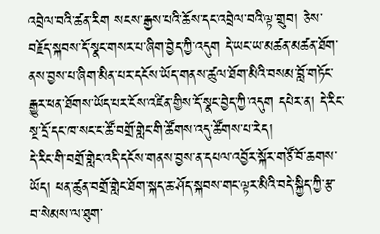འབྲེལ་བའི་ཚན་རིག སངས་རྒྱས་པའི་ཆོས་དང་འབྲེལ་བའི་ལྟ་གྲུབ། ཅེས་བརྗོད་སྐབས་དོ་སྣང་གསར་པ་ཞིག་བྱེད་ཀྱི་འདུག དེ་ཡང་ཡ་མཚན་མཚན་ཐོག་ནས་བྱས་པ་ཞིག་མིན་པར་དངོས་ཡོད་གནས་ཚུལ་ཐོག་མིའི་བསམ་བློ་གཏོང་རྒྱུར་ཕན་ཐོགས་ཡོད་པར་ངོས་འཛིན་གྱིས་དོ་སྣང་བྱེད་ཀྱི་འདུག དཔེར་ན། དེ་རིང་སྔ་དྲོ་དང་ཁ་སང་ང་ཚོ་བགྲོ་གླེང་གི་ཚོགས་འདུ་ཚོགས་པ་རེད།
དེ་རིང་གི་བགྲོ་གླེང་འདི་དངོས་གནས་བྱས་ན་དཔལ་འབྱོར་སྐོར་གཙོ་བོ་ཆགས་ཡོད། ཕན་ཚུན་བགྲོ་གླེང་ཐོག་སྐད་ཆ་ཤོད་སྐབས་གང་ལྟར་མིའི་བདེ་སྐྱིད་ཀྱི་རྩ་བ་སེམས་ལ་ཐུག་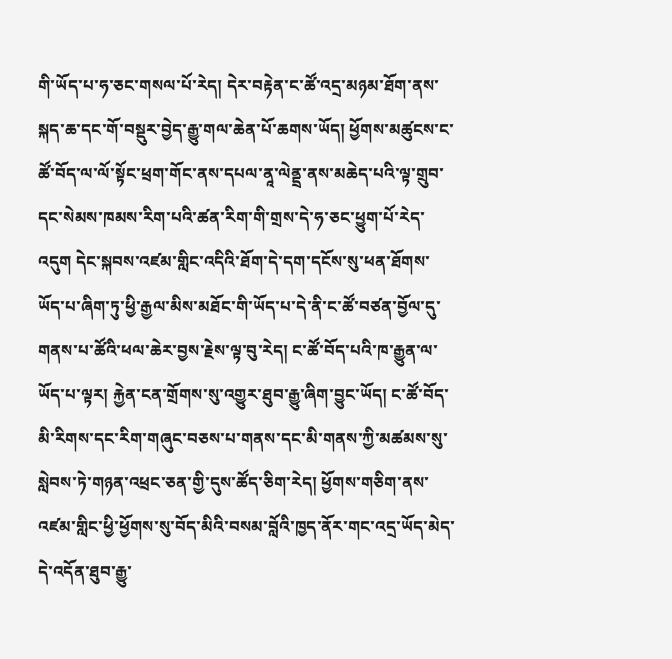གི་ཡོད་པ་ཧ་ཅང་གསལ་པོ་རེད། དེར་བརྟེན་ང་ཚོ་འདྲ་མཉམ་ཐོག་ནས་སྐད་ཆ་དང་གོ་བསྡུར་བྱེད་རྒྱུ་གལ་ཆེན་པོ་ཆགས་ཡོད། ཕྱོགས་མཚུངས་ང་ཚོ་བོད་ལ་ལོ་སྟོང་ཕྲག་གོང་ནས་དཔལ་ནཱ་ལེནྡྲ་ནས་མཆེད་པའི་ལྟ་གྲུབ་དང་སེམས་ཁམས་རིག་པའི་ཚན་རིག་གི་གྲས་དེ་ཧ་ཅང་ཕྱུག་པོ་རེད་འདུག དེང་སྐབས་འཛམ་གླིང་འདིའི་ཐོག་དེ་དག་དངོས་སུ་ཕན་ཐོགས་ཡོད་པ་ཞིག་ཏུ་ཕྱི་རྒྱལ་མིས་མཐོང་གི་ཡོད་པ་དེ་ནི་ང་ཚོ་བཙན་བྱོལ་དུ་གནས་པ་ཚོའི་ཕལ་ཆེར་བྱས་རྗེས་ལྟ་བུ་རེད། ང་ཚོ་བོད་པའི་ཁ་རྒྱུན་ལ་ཡོད་པ་ལྟར། རྐྱེན་ངན་གྲོགས་སུ་འགྱུར་ཐུབ་རྒྱུ་ཞིག་བྱུང་ཡོད། ང་ཚོ་བོད་མི་རིགས་དང་རིག་གཞུང་བཅས་པ་གནས་དང་མི་གནས་ཀྱི་མཚམས་སུ་སླེབས་ཏེ་གཉན་འཕྲང་ཅན་གྱི་དུས་ཚོད་ཅིག་རེད། ཕྱོགས་གཅིག་ནས་འཛམ་གླིང་ཕྱི་ཕྱོགས་སུ་བོད་མིའི་བསམ་བློའི་ཁྱད་ནོར་གང་འདྲ་ཡོད་མེད་དེ་འདོན་ཐུབ་རྒྱུ་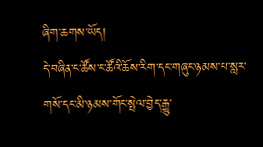ཞིག་ཆགས་ཡོད།
དེ་བཞིན་ང་ཚོས་ང་ཚོའི་ཆོས་རིག་དང་གཞུང་ཉམས་པ་སླར་གསོ་དང་མི་ཉམས་གོང་སྤེལ་བྱེད་རྒྱུ་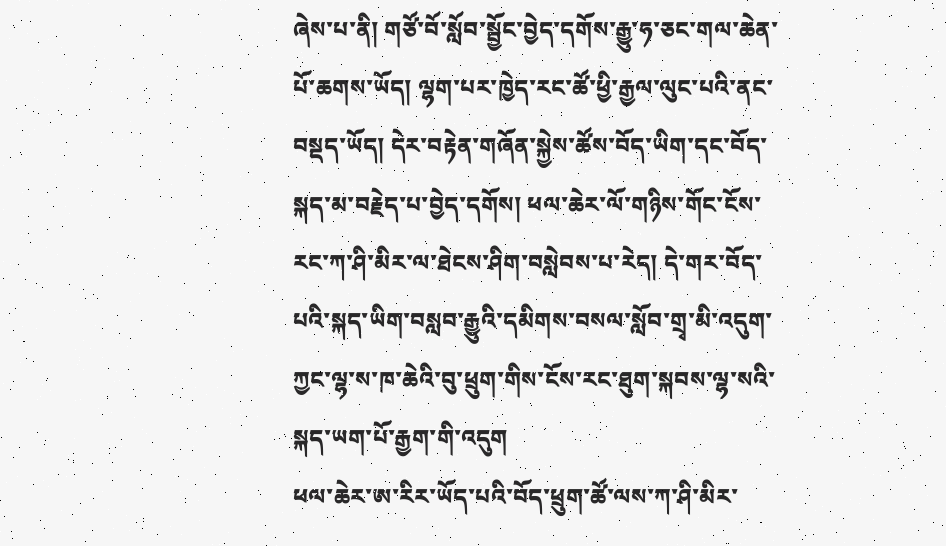ཞེས་པ་ནི། གཙོ་བོ་སློབ་སྦྱོང་བྱེད་དགོས་རྒྱུ་ཧ་ཅང་གལ་ཆེན་པོ་ཆགས་ཡོད། ལྷག་པར་ཁྱེད་རང་ཚོ་ཕྱི་རྒྱལ་ལུང་པའི་ནང་བསྡད་ཡོད། དེར་བརྟེན་གཞོན་སྐྱེས་ཚོས་བོད་ཡིག་དང་བོད་སྐད་མ་བརྗེད་པ་བྱེད་དགོས། ཕལ་ཆེར་ལོ་གཉིས་གོང་ངོས་རང་ཀ་ཤི་མིར་ལ་ཐེངས་ཤིག་བསླེབས་པ་རེད། དེ་གར་བོད་པའི་སྐད་ཡིག་བསླབ་རྒྱུའི་དམིགས་བསལ་སློབ་གྲྭ་མི་འདུག་ཀྱང་ལྷ་ས་ཁ་ཆེའི་བུ་ཕྲུག་གིས་ངོས་རང་ཐུག་སྐབས་ལྷ་སའི་སྐད་ཡག་པོ་རྒྱག་གི་འདུག
ཕལ་ཆེར་ཨ་རིར་ཡོད་པའི་བོད་ཕྲུག་ཚོ་ལས་ཀ་ཤི་མིར་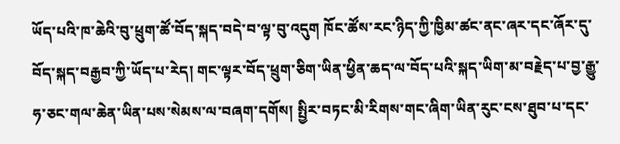ཡོད་པའི་ཁ་ཆེའི་བུ་ཕྲུག་ཚོ་བོད་སྐད་བདེ་བ་ལྟ་བུ་འདུག ཁོང་ཚོས་རང་ཉིད་ཀྱི་ཁྱིམ་ཚང་ནང་ཞར་དང་ཞོར་དུ་བོད་སྐད་བརྒྱབ་ཀྱི་ཡོད་པ་རེད། གང་ལྟར་བོད་ཕྲུག་ཅིག་ཡིན་ཕྱིན་ཆད་ལ་བོད་པའི་སྐད་ཡིག་མ་བརྗེད་པ་བྱ་རྒྱུ་ཧ་ཅང་གལ་ཆེན་ཡིན་པས་སེམས་ལ་བཞག་དགོས། སྤྱིར་བཏང་མི་རིགས་གང་ཞིག་ཡིན་རུང་ངས་ཐུབ་པ་དང་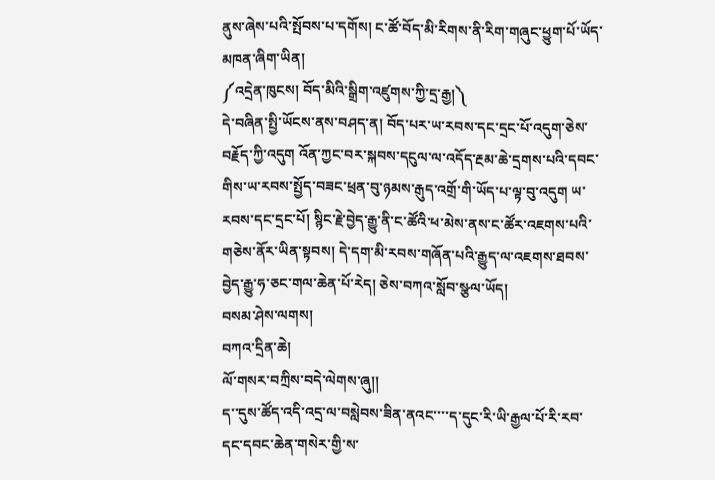ནུས་ཞེས་པའི་སྤོབས་པ་དགོས། ང་ཚོ་བོད་མི་རིགས་ནི་རིག་གཞུང་ཕྱུག་པོ་ཡོད་མཁན་ཞིག་ཡིན།
༼འདྲེན་ཁུངས། བོད་མིའི་སྒྲིག་འཛུགས་ཀྱི་དྲ་རྒྱ།༽
དེ་བཞིན་སྤྱི་ཡོངས་ནས་བཤད་ན། བོད་པར་ཡ་རབས་དང་དྲང་པོ་འདུག་ཅེས་བརྗོད་ཀྱི་འདུག འོན་ཀྱང་བར་སྐབས་དངུལ་ལ་འདོད་རྔམ་ཆེ་དྲགས་པའི་དབང་གིས་ཡ་རབས་སྤྱོད་བཟང་ཕྲན་བུ་ཉམས་རྒུད་འགྲོ་གི་ཡོད་པ་ལྟ་བུ་འདུག ཡ་རབས་དང་དྲང་པོ། སྙིང་རྗེ་བྱེད་རྒྱུ་ནི་ང་ཚོའི་ཕ་མེས་ནས་ང་ཚོར་འཇགས་པའི་གཅེས་ནོར་ཡིན་སྟབས། དེ་དག་མི་རབས་གཞོན་པའི་རྒྱུད་ལ་འཇགས་ཐབས་བྱེད་རྒྱུ་ཧ་ཅང་གལ་ཆེན་པོ་རེད། ཅེས་བཀའ་སློབ་སྩལ་ཡོད།
བསམ་ཤེས་ལགས།
བཀའ་དྲིན་ཆེ།
ལོ་གསར་བཀྲིས་བདེ་ལེགས་ཞུ།།
ད་་དུས་ཚོད་འདི་འདྲ་ལ་བསླེབས་ཟིན་ནའང་་་་ད་དུང་རི་ཡི་རྒྱལ་པོ་རི་རབ་དང་དབང་ཆེན་གསེར་གྱི་ས་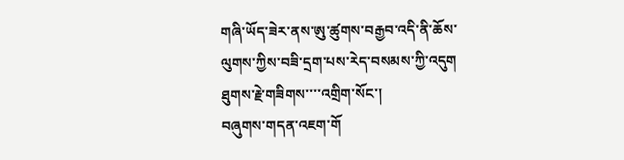གཞི་ཡོད་ཟེར་ནས་ཨུ་ཚུགས་བརྒྱབ་འདི་ནི་ཆོས་ལུགས་ཀྱིས་བཟི་དྲག་པས་རེད་བསམས་ཀྱི་འདུག ཐུགས་རྗེ་གཟིགས་་་་འགྲིག་སོང་།
བཞུགས་གདན་འཇག་གོ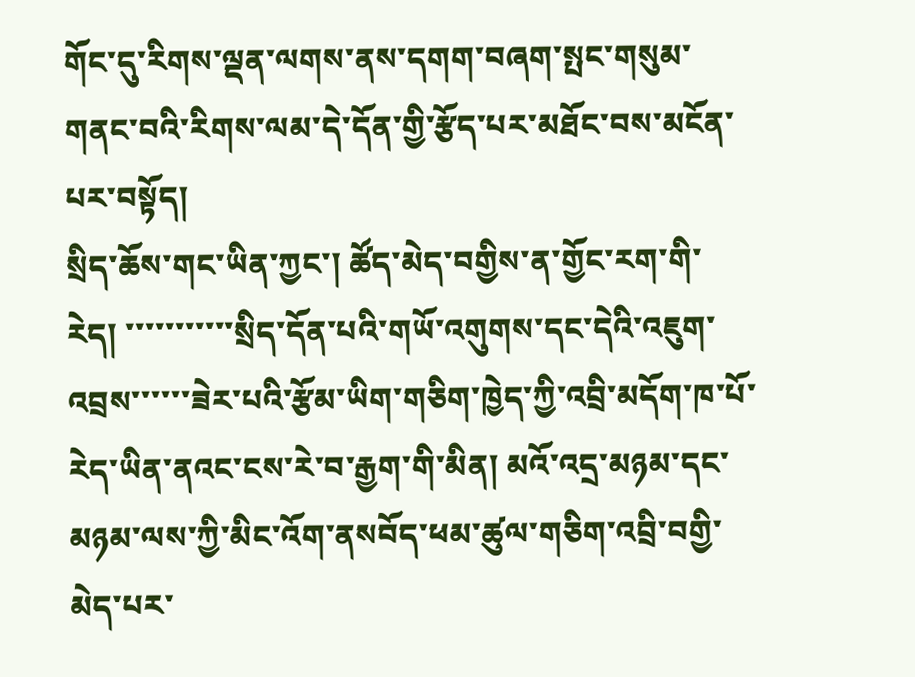གོང་དུ་རིགས་ལྡན་ལགས་ནས་དགག་བཞག་སྤང་གསུམ་གནང་བའི་རིགས་ལམ་དེ་དོན་གྱི་རྩོད་པར་མཐོང་བས་མངོན་པར་བསྟོད།
སྲིད་ཆོས་གང་ཡིན་ཀྱང་། ཚོད་མེད་བགྱིས་ན་གྱོང་རག་གི་རེད། ་་་་་་་་་་་སྲིད་དོན་པའི་གཡོ་འགུགས་དང་དེའི་འཇུག་འབྲས་་་་་་ཟེར་པའི་རྩོམ་ཡིག་གཅིག་ཁྱེད་ཀྱི་འབྲི་མདོག་ཁ་པོ་རེད་ཡིན་ནའང་ངས་རེ་བ་རྒྱག་གི་མིན། མའོ་འདྲ་མཉམ་དང་མཉམ་ལས་ཀྱི་མིང་འོག་ནསབོད་ཕམ་ཚུལ་གཅིག་འབྲི་བགྱི་མེད་པར་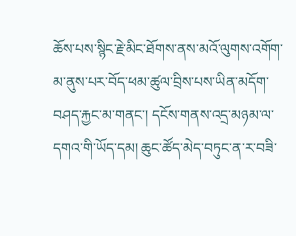ཆོས་པས་སྙིང་རྗེ་མིང་ཐོགས་ནས་མའོ་ལུགས་འགོག་མ་ནུས་པར་བོད་ཕམ་ཚུལ་བྲིས་པས་ཡིན་མདོག་བཤད་རྐྱང་མ་གནང་། དངོས་གནས་འདྲ་མཉམ་ལ་དགའ་གི་ཡོད་དམ། ཆུང་ཚོད་མེད་བཏུང་ན་ར་བཟི་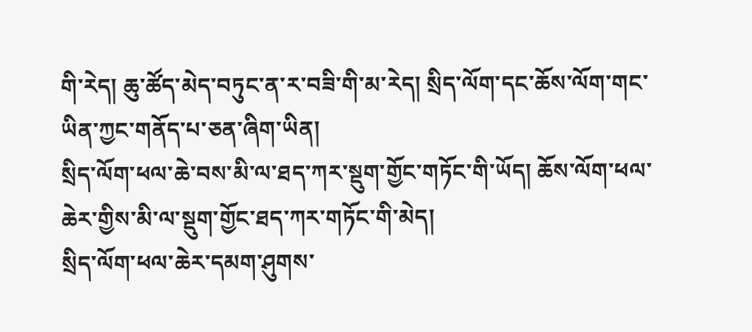གི་རེད། ཆུ་ཚོད་མེད་བཏུང་ན་ར་བཟི་གི་མ་རེད། སྲིད་ལོག་དང་ཆོས་ལོག་གང་ཡིན་ཀྱང་གནོད་པ་ཅན་ཞིག་ཡིན།
སྲིད་ལོག་ཕལ་ཆེ་བས་མི་ལ་ཐད་ཀར་སྡུག་གྱོང་གཏོང་གི་ཡོད། ཆོས་ལོག་ཕལ་ཆེར་གྱིས་མི་ལ་སྡུག་གྱོང་ཐད་ཀར་གཏོང་གི་མེད།
སྲིད་ལོག་ཕལ་ཆེར་དམག་ཤུགས་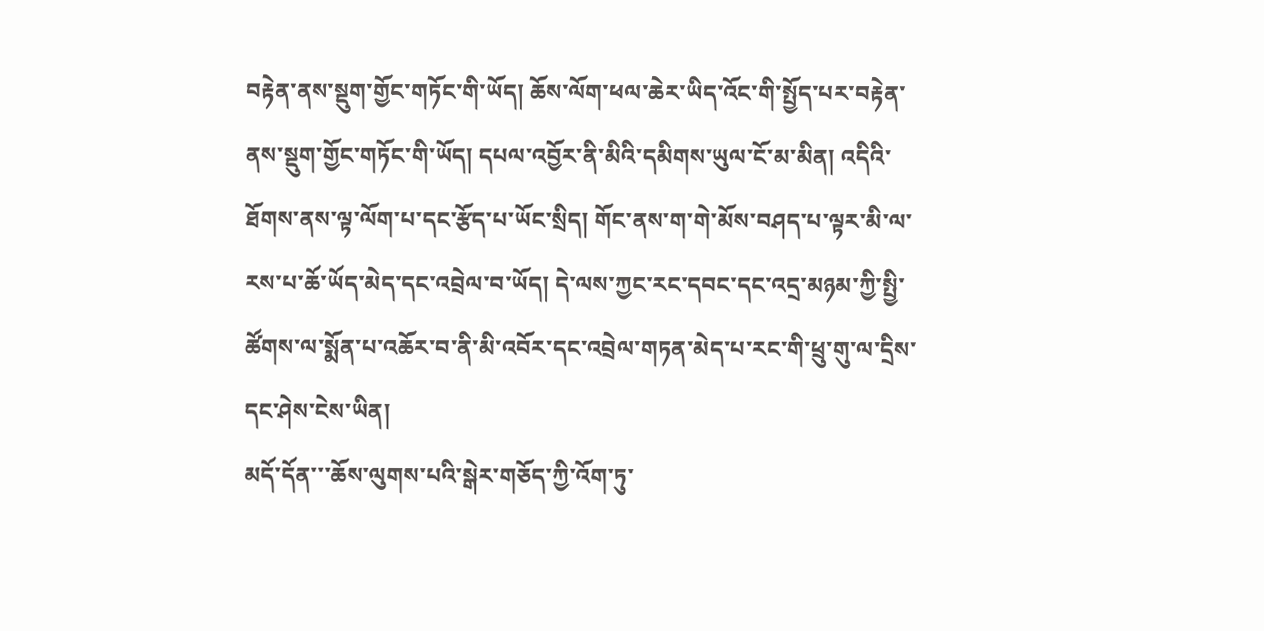བརྟེན་ནས་སྡུག་གྱོང་གཏོང་གི་ཡོད། ཆོས་ལོག་ཕལ་ཆེར་ཡིད་འོང་གི་སྤྱོད་པར་བརྟེན་ནས་སྡུག་གྱོང་གཏོང་གི་ཡོད། དཔལ་འབྱོར་ནི་མིའི་དམིགས་ཡུལ་ངོ་མ་མིན། འདིའི་ཐོགས་ནས་ལྟ་ལོག་པ་དང་རྩོད་པ་ཡོང་སྲིད། གོང་ནས་ག་གེ་མོས་བཤད་པ་ལྟར་མི་ལ་རས་པ་ཆོ་ཡོད་མེད་དང་འབྲེལ་བ་ཡོད། དེ་ལས་ཀྱང་རང་དབང་དང་འདྲ་མཉམ་ཀྱི་སྤྱི་ཚོགས་ལ་སྨོན་པ་འཆོར་བ་ནི་མི་འབོར་དང་འབྲེལ་གཏན་མེད་པ་རང་གི་ཕྲུ་གུ་ལ་དྲིས་དང་ཤེས་ངེས་ཡིན།
མདོ་དོན་་་ཆོས་ལུགས་པའི་སྒེར་གཅོད་ཀྱི་འོག་ཏུ་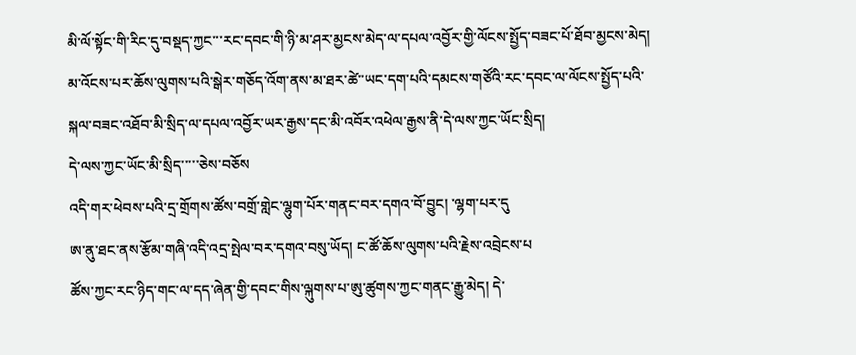མི་ལོ་སྟོང་གི་རིང་དུ་བསྡད་ཀྱང་་་རང་དབང་གི་ཉི་མ་ཤར་མྱངས་མེད་ལ་དཔལ་འབྱོར་གྱི་ལོངས་སྤྱོད་བཟང་པོ་ཐོབ་མྱངས་མེད། མ་འོངས་པར་ཆོས་ལུགས་པའི་སྒེར་གཅོད་འོག་ནས་མ་ཐར་ཚེ་་ཡང་དག་པའི་དམངས་གཙོའི་རང་དབང་ལ་ལོངས་སྤྱོད་པའི་སྐལ་བཟང་འཐོབ་མི་སྲིད་ལ་དཔལ་འབྱོར་ཡར་རྒྱས་དང་མི་འབོར་འཕེལ་རྒྱས་ནི་དེ་ལས་ཀྱང་ཡོང་སྲིད།
དེ་ལས་ཀྱང་ཡོང་མི་སྲིད་་་་་ཅེས་བཅོས
འདི་གར་ཕེབས་པའི་དྲ་གྲོགས་ཚོས་བགྲོ་གླེང་ལྷུག་པོར་གནང་བར་དགའ་བོ་བྱུང། ་ལྷག་པར་དུ
ཨ་ནུ་ཐང་ནས་རྩོམ་གཞི་འདི་འདྲ་སྤེལ་བར་དགའ་བསུ་ཡོད། ང་ཚོ་ཆོས་ལུགས་པའི་རྗེས་འབྲེངས་པ
ཚོས་ཀྱང་རང་ཉིད་གང་ལ་དད་ཞེན་གྱི་དབང་གིས་ལྐུགས་པ་ཨུ་ཚུགས་ཀྱང་གནང་རྒྱུ་མེད། དེ་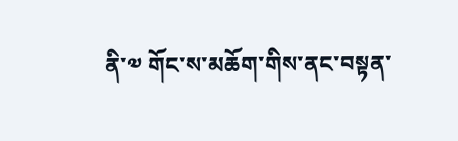ནི་༧ གོང་ས་མཆོག་གིས་ནང་བསྟན་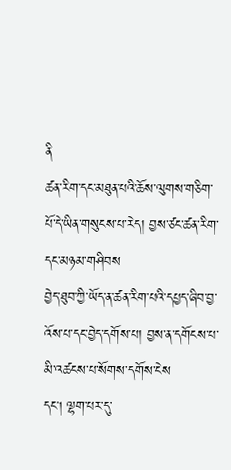ནི
ཚན་རིག་དང་མཐུན་པའི་ཆོས་ལུགས་གཅིག་པོ་དེ་ཡིན་གསུངས་པ་རེད། བྱས་ཙང་ཚན་རིག་དང་མཉམ་གཤིབས
བྱེད་ཐུབ་ཀྱི་ཡོད་ན་ཚན་རིག་པའི་དཔྱད་ཞིབ་བྱ་འོས་པ་དང་བྱེད་དགོས་པ། བྱས་ན་དགོངས་པ་མི་འཚངས་པ་སོགས་དགོས་ངེས
དང། ལྷག་པར་དུ་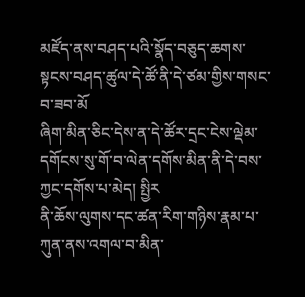མཛོད་ནས་བཤད་པའི་སྣོད་བཅུད་ཆགས་སྟངས་བཤད་ཚུལ་དེ་ཚོ་ནི་དེ་ཙམ་གྱིས་གསང་བ་ཟབ་མོ
ཞིག་མིན་ཅིང་དེས་ན་དེ་ཚོར་དྲང་ངེས་ལྡེམ་དགོངས་སུ་གོ་བ་ལེན་དགོས་མིན་ནི་དེ་བས་ཀྱང་དགོས་པ་མེད། སྤྱིར
ནི་ཆོས་ལུགས་དང་ཚན་རིག་གཉིས་རྣམ་པ་ཀུན་ནས་འགལ་བ་མིན་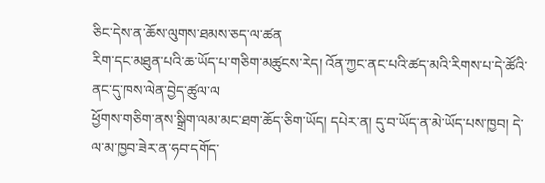ཅིང་དེས་ན་ཆོས་ལུགས་ཐམས་ཅད་ལ་ཚན
རིག་དང་མཐུན་པའི་ཆ་ཡོད་པ་གཅིག་མཚུངས་རེད། འོན་ཀྱང་ནང་པའི་ཚད་མའི་རིགས་པ་དེ་ཚོའི་ནང་དུ་ཁས་ལེན་བྱེད་ཚུལ་ལ
ཕྱོགས་གཅིག་ནས་སྒྲིག་ལམ་མང་ཐག་ཆོད་ཅིག་ཡོད། དཔེར་ན། དུ་བ་ཡོད་ན་མེ་ཡོད་པས་ཁྱབ། དེ་ལ་མ་ཁྱབ་ཟེར་ན་ཧབ་དགོད་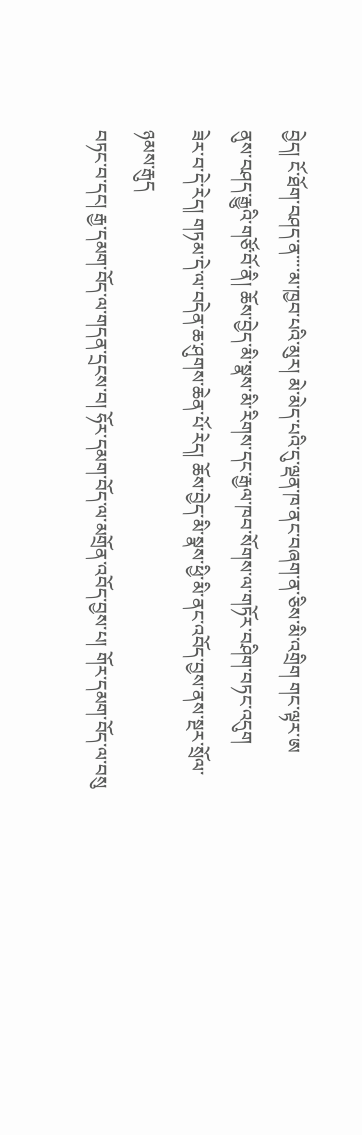བྱེད། ངོ་ཐོག་བཤད་ན་་་་མ་ཁྱབ་པའི་མུར། མེ་མེད་པའི་དུ་ལྡན་ཁ་ནང་བཞག་ན་ཅིས་མི་འགྲིག གང་ལྟར་ཨ
ནུས་བཤད་རྒྱུའི་གཙོ་བོ་ནི། ཆོས་བྱེད་མི་སྣས་མི་རིགས་དང་རྒྱལ་ཁབ་སོགས་ལ་གཏོར་བཤིག་བཏང་འདུག
ཟེར་བ་དེ་རེད། གཏམ་དེ་ལ་བདེན་ཆ་ཤུགས་ཆེན་པོ་རེད། ཆོས་བྱེད་མི་སྣས་ཕྱི་མི་ནང་འབོད་བྱས་ནས་སྔར་སྲོལ་ཉམས་རྒུད
བཏང་བ་དང། རྒྱ་དམག་བོད་ལ་གདན་དྲངས་བ། ཧོར་དམག་བོད་ལ་མགྲོན་འབོད་བྱས་པ། གོར་དམག་བོད་ལ་བསུ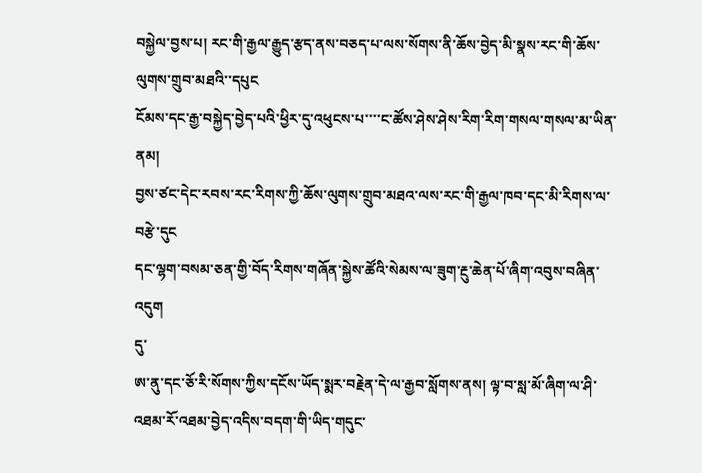བསྐྱེལ་བྱས་པ། རང་གི་རྒྱལ་རྒྱུད་རྩད་ནས་བཅད་པ་ལས་སོགས་ནི་ཆོས་བྱེད་མི་སྣས་རང་གི་ཆོས་ལུགས་གྲུབ་མཐའི་་དཔུང
ངོམས་དང་རྒྱ་བསྐྱེད་བྱེད་པའི་ཕྱིར་དུ་འཕུངས་པ་་་་ང་ཚོས་ཤེས་ཤེས་རིག་རིག་གསལ་གསལ་མ་ཡིན་ནམ།
བྱས་ཙང་དེང་རབས་རང་རིགས་ཀྱི་ཆོས་ལུགས་གྲུབ་མཐའ་ལས་རང་གི་རྒྱལ་ཁབ་དང་མི་རིགས་ལ་བརྩེ་དུང
དང་ལྷག་བསམ་ཅན་གྱི་བོད་རིགས་གཞོན་སྐྱེས་ཚོའི་སེམས་ལ་ཟུག་རྔུ་ཆེན་པོ་ཞིག་འབུས་བཞིན་འདུག
དུ་
ཨ་ནུ་དང་ཅོ་རི་སོགས་ཀྱིས་དངོས་ཡོད་སྨར་བརྗེན་དེ་ལ་རྒྱབ་སློགས་ནས། ལྟ་བ་སླ་མོ་ཞིག་ལ་ཤི་འཐམ་རོ་འཐམ་བྱེད་འདིས་བདག་གི་ཡིད་གདུང་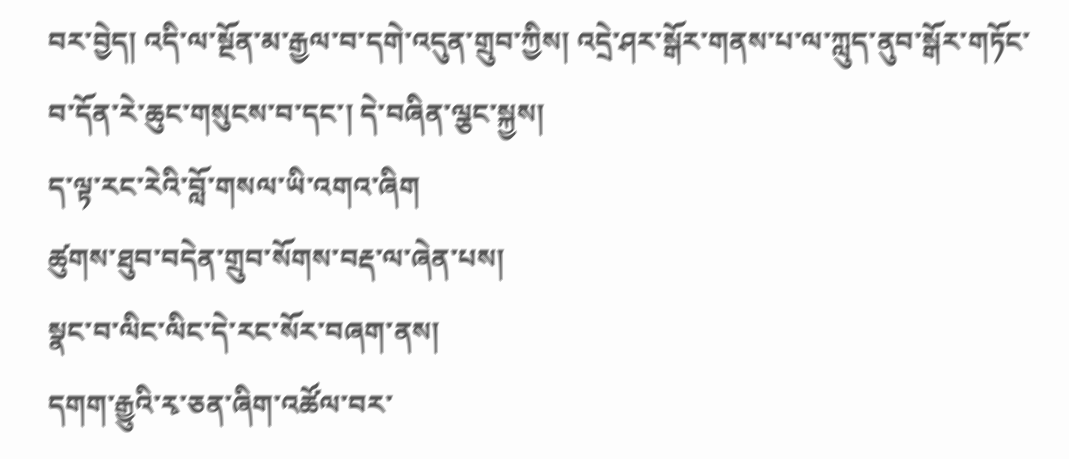བར་བྱེད། འདི་ལ་སྔོན་མ་རྒྱལ་བ་དགེ་འདུན་གྲུབ་ཀྱིས། འདྲེ་ཤར་སྒོར་གནས་པ་ལ་ཀླུད་ནུབ་སྒོར་གཏོང་བ་དོན་རེ་ཆུང་གསུངས་བ་དང་། དེ་བཞིན་ལྕང་སྐྱས།
ད་ལྟ་རང་རེའི་བློ་གསལ་ཡི་འགའ་ཞིག
ཚུགས་ཐུབ་བདེན་གྲུབ་སོགས་བརྡ་ལ་ཞེན་པས།
སྣང་བ་ལིང་ལིང་དེ་རང་སོར་བཞག་ནས།
དགག་རྒྱུའི་རྭ་ཅན་ཞིག་འཚོལ་བར་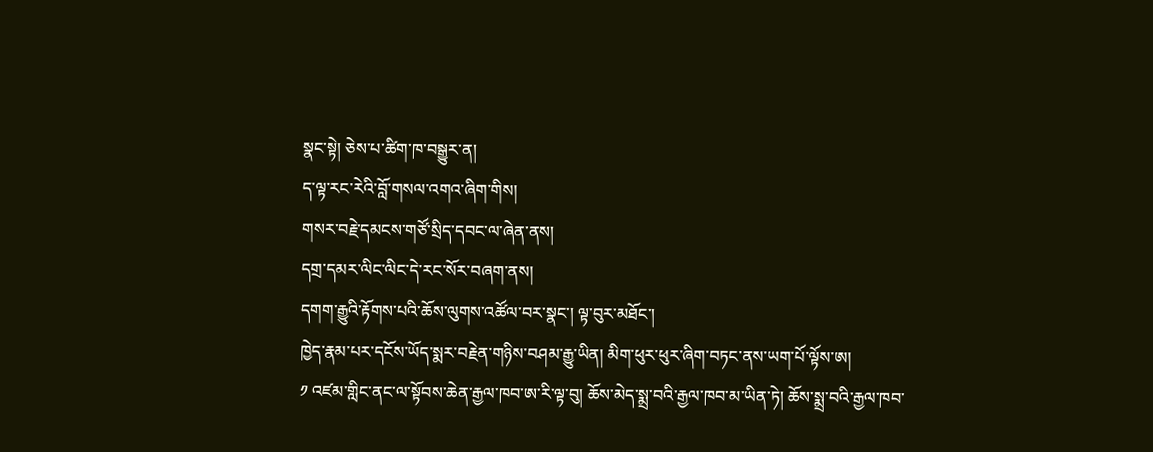སྣང་སྟེ། ཅེས་པ་ཚིག་ཁ་བསྒྱུར་ན།
ད་ལྟ་རང་རེའི་བློ་གསལ་འགའ་ཞིག་གིས།
གསར་བརྗེ་དམངས་གཙོ་སྲིད་དབང་ལ་ཞེན་ནས།
དགྲ་དམར་ལིང་ལིང་དེ་རང་སོར་བཞག་ནས།
དགག་རྒྱུའི་རྟོགས་པའི་ཆོས་ལུགས་འཚོལ་བར་སྣང་། ལྟ་བུར་མཐོང་།
ཁྱེད་རྣམ་པར་དངོས་ཡོད་སྨར་བརྗེན་གཉིས་བཤམ་རྒྱུ་ཡིན། མིག་ཕུར་ཕུར་ཞིག་བཏང་ནས་ཡག་པོ་ལྟོས་ཨ།
༡ འཛམ་གླིང་ནང་ལ་སྟོབས་ཆེན་རྒྱལ་ཁབ་ཨ་རི་ལྟ་བུ། ཆོས་མེད་སྨྲ་བའི་རྒྱལ་ཁབ་མ་ཡིན་ཏེ། ཆོས་སྨྲ་བའི་རྒྱལ་ཁབ་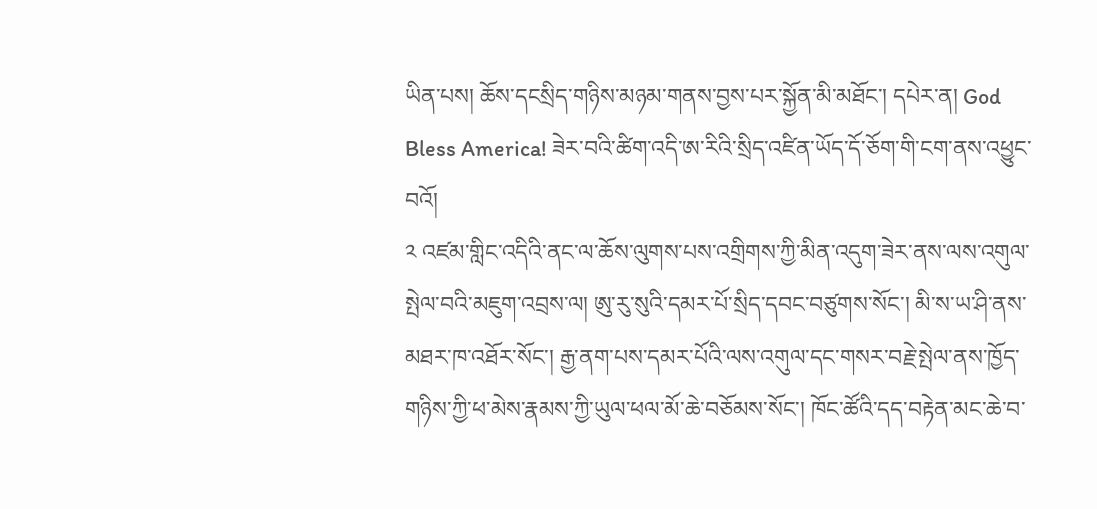ཡིན་པས། ཆོས་དངསྲིད་གཉིས་མཉམ་གནས་བྱས་པར་སྐྱོན་མི་མཐོང་། དཔེར་ན། God Bless America! ཟེར་བའི་ཚིག་འདི་ཨ་རིའི་སྲིད་འཛིན་ཡོད་དོ་ཅོག་གི་ངག་ནས་འཕྱུང་བའོ།
༢ འཛམ་གླིང་འདིའི་ནང་ལ་ཆོས་ལུགས་པས་འགྲིགས་ཀྱི་མིན་འདུག་ཟེར་ནས་ལས་འགུལ་སྤེལ་བའི་མཇུག་འབྲས་ལ། ཨུ་རུ་སུའི་དམར་པོ་སྲིད་དབང་བཙུགས་སོང་། མི་ས་ཡ་ཤི་ནས་མཐར་ཁ་འཐོར་སོང་། རྒྱ་ནག་པས་དམར་པོའི་ལས་འགུལ་དང་གསར་བརྗེ་སྤེལ་ནས་ཁྱོད་གཉིས་ཀྱི་ཕ་མེས་རྣམས་ཀྱི་ཡུལ་ཕལ་མོ་ཆེ་བཅོམས་སོང་། ཁོང་ཚོའི་དད་བརྟེན་མང་ཆེ་བ་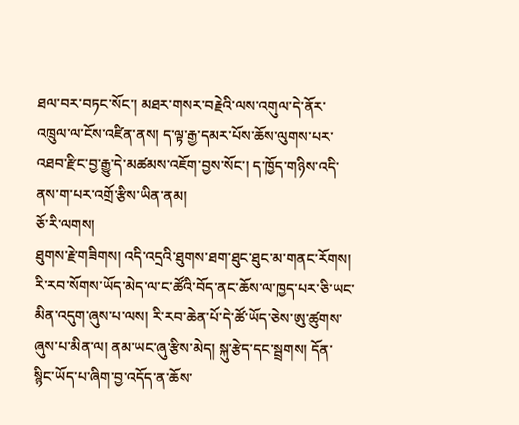ཐལ་བར་བཏང་སོང་། མཐར་གསར་བརྗེའི་ལས་འགུལ་དེ་ནོར་འཁྲུལ་ལ་ངོས་འཛིན་ནས། ད་ལྟ་རྒྱ་དམར་པོས་ཆོས་ལུགས་པར་འཐབ་རྫིང་བྱ་རྒྱུ་དེ་མཚམས་འཇོག་བྱས་སོང་། ད་ཁྱོད་གཉིས་འདི་ནས་ག་པར་འགྲོ་རྩིས་ཡིན་ནམ།
ཅོ་རི་ལགས།
ཐུགས་རྗེ་གཟིགས། འདི་འདྲའི་ཐུགས་ཐག་ཐུང་ཐུང་མ་གནང་རོགས། རི་རབ་སོགས་ཡོད་མེད་ལ་ང་ཚོའི་བོད་ནང་ཆོས་ལ་ཁྱད་པར་ཅི་ཡང་མིན་འདུག་ཞུས་པ་ལས། རི་རབ་ཆེན་པོ་དེ་ཚོ་ཡོད་ཅེས་ཨུ་ཚུགས་ཞུས་པ་མིན་ལ། ནམ་ཡང་ཞུ་རྩིས་མེད། སྐུ་རྩེད་དང་སྦྲགས། དོན་སྙིང་ཡོད་པ་ཞིག་བྱ་འདོད་ན་ཆོས་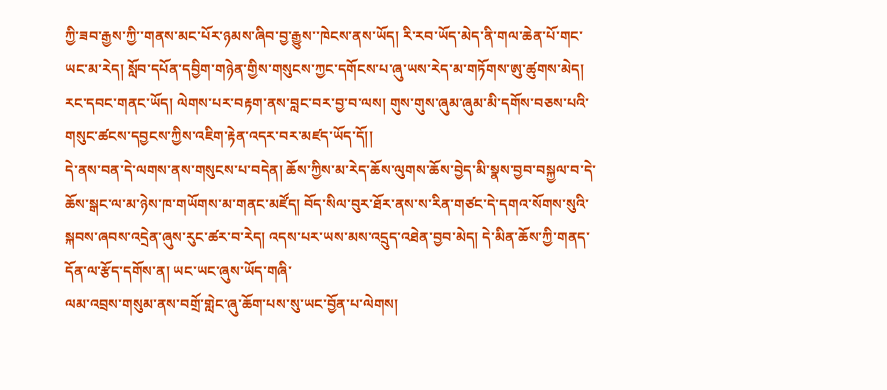ཀྱི་ཟབ་རྒྱས་ཀྱི་་གནས་མང་པོར་ཉམས་ཞིབ་བྱ་རྒྱུས་་ཁེངས་ནས་ཡོད། རི་རབ་ཡོད་མེད་ནི་གལ་ཆེན་པོ་གང་ཡང་མ་རེད། སློབ་དཔོན་དབྱིག་གཉེན་གྱིས་གསུངས་ཀྱང་དགོངས་པ་ཞུ་ཡས་རེད་མ་གཏོགས་ཨུ་ཚུགས་མེད། རང་དབང་གནང་ཡོད། ལེགས་པར་བརྟག་ནས་བླང་བར་བྱ་བ་ལས། གུས་གུས་ཞུམ་ཞུམ་མི་དགོས་བཅས་པའི་གསུང་ཚངས་དབྱངས་ཀྱིས་འཇིག་རྟེན་འདར་བར་མཛད་ཡོད་དོ།།
དེ་ནས་བན་དེ་ལགས་ནས་གསུངས་པ་བདེན། ཆོས་ཀྱིས་མ་རེད་ཆོས་ལུགས་ཆོས་བྱེད་མི་སྣས་བྱབ་བསྐྱལ་བ་དེ་ཆོས་སྒང་ལ་མ་ཉེས་ཁ་གཡོགས་མ་གནང་མཛོད། བོད་སིལ་བུར་ཐོར་ནས་ས་རིན་གཙང་དེ་དགའ་སོགས་སུའི་སྐབས་ཞབས་འདྲེན་ཞུས་རུང་ཚར་བ་རེད། འདས་པར་ཡས་མས་འདྲུད་འཐེན་བྱབ་མེད། དེ་མིན་ཆོས་ཀྱི་གནད་དོན་ལ་རྩོད་དགོས་ན། ཡང་ཡང་ཞུས་ཡོད་གཞི་
ལམ་འབྲས་གསུམ་ནས་བགྲོ་གླེང་ཞུ་ཆོག་པས་སུ་ཡང་བྱོན་པ་ལེགས།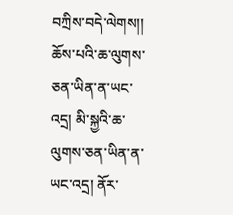བཀྲིས་བདེ་ལེགས།།
ཆོས་པའི་ཆ་ལུགས་ཅན་ཡིན་ན་ཡང་འདྲ། མི་སྐྱའི་ཆ་ལུགས་ཅན་ཡིན་ན་ཡང་འདྲ། ནོར་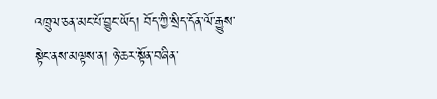འཁྲུལ་ཅན་མང་པོ་བྱུང་ཡོད། བོད་ཀྱི་སྲིད་དོན་ལོ་རྒྱུས་སྟེང་ནས་མལྟས་ན། ཉེ་ཆར་སྟོན་བཞིན་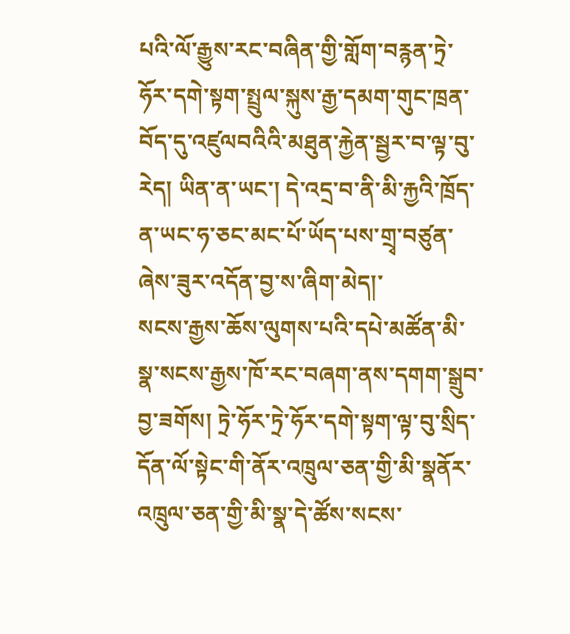པའི་ལོ་རྒྱུས་རང་བཞིན་གྱི་གློག་བརྙན་ཏྲེ་ཧོར་དགེ་སྟག་སྤྲུལ་སྐུས་རྒྱ་དམག་གུང་ཁྲན་བོད་དུ་འཛུལབའིའི་མཐུན་རྐྱེན་སྦྱར་བ་ལྟ་བུ་རེད། ཡིན་ན་ཡང་། དེ་འདྲ་བ་ནི་མི་རྐྱའི་ཁྲོད་ན་ཡང་ཧ་ཅང་མང་པོ་ཡོད་པས་གྲྭ་བཙུན་ཞེས་ཟུར་འདོན་བྱ་ས་ཞིག་མེད།་
སངས་རྒྱས་ཆོས་ལུགས་པའི་དཔེ་མཚོན་མི་སྣ་སངས་རྒྱས་ཁོ་རང་བཞག་ནས་དགག་སྒྲུབ་བྱ་ཟགོས། ཏྲེ་ཧོར་ཏྲེ་ཧོར་དགེ་སྟག་ལྟ་བུ་སྲིད་དོན་ལོ་སྟེང་གི་ནོར་འཁྲུལ་ཅན་གྱི་མི་སྣནོར་འཁྲུལ་ཅན་གྱི་མི་སྣ་དེ་ཚོས་སངས་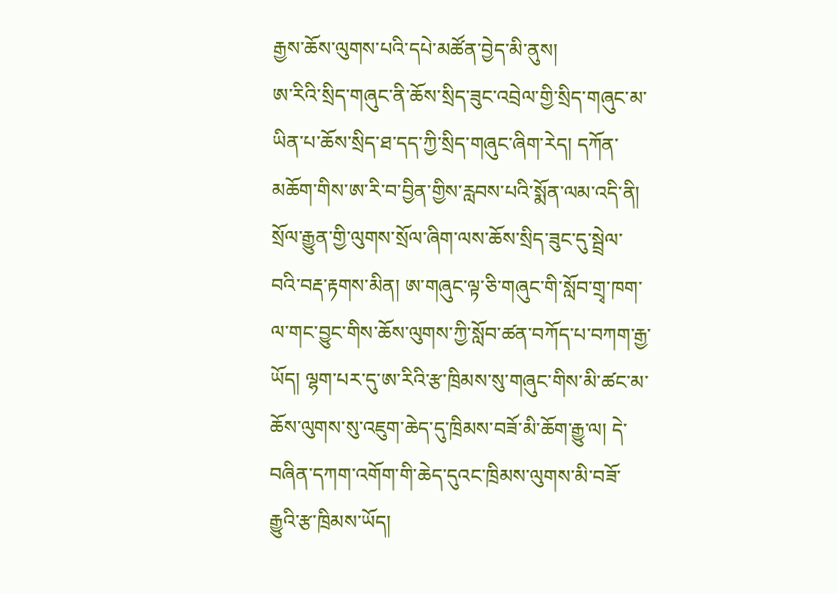རྒྱས་ཆོས་ལུགས་པའི་དཔེ་མཚོན་བྱེད་མི་ནུས།
ཨ་རིའི་སྲིད་གཞུང་ནི་ཆོས་སྲིད་ཟུང་འབྲེལ་གྱི་སྲིད་གཞུང་མ་ཡིན་པ་ཆོས་སྲིད་ཐ་དད་ཀྱི་སྲིད་གཞུང་ཞིག་རེད། དཀོན་མཆོག་གིས་ཨ་རི་བ་བྱིན་གྱིས་རླབས་པའི་སྨོན་ལམ་འདི་ནི། སྲོལ་རྒྱུན་གྱི་ལུགས་སྲོལ་ཞིག་ལས་ཆོས་སྲིད་ཟུང་དུ་སྦྲེལ་བའི་བརྡ་རྟགས་མིན། ཨ་གཞུང་ལྟ་ཅི་གཞུང་གི་སློབ་གྲྭ་ཁག་ལ་གང་བྱུང་གིས་ཆོས་ལུགས་ཀྱི་སློབ་ཚན་བཀོད་པ་བཀག་རྒྱ་ཡོད། ལྷག་པར་དུ་ཨ་རིའི་རྩ་ཁྲིམས་སུ་གཞུང་གིས་མི་ཚང་མ་ཆོས་ལུགས་སུ་འཇུག་ཆེད་དུ་ཁྲིམས་བཟོ་མི་ཆོག་རྒྱུ་ལ། དེ་བཞིན་དཀག་འགོག་གི་ཆེད་དུའང་ཁྲིམས་ལུགས་མི་བཟོ་རྒྱུའི་རྩ་ཁྲིམས་ཡོད།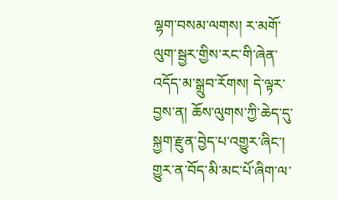ལྷག་བསམ་ལགས། ར་མགོ་ལུག་སྦྱར་གྱིས་རང་གི་ཞེན་འདོད་མ་སྒྲུབ་རོགས། དེ་ལྟར་བྱས་ན། ཆོས་ལུགས་ཀྱི་ཆེད་དུ་སྐྱག་རྫུན་བྱེད་པ་འགྱུར་ཞིང་། གྱུར་ན་བོད་མི་མང་པོ་ཞིག་ལ་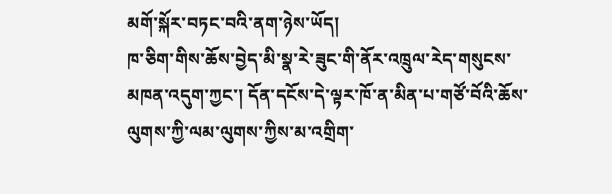མགོ་སྐོར་བཏང་བའི་ནག་ཉེས་ཡོད།
ཁ་ཅིག་གིས་ཆོས་བྱེད་མི་སྣ་རེ་ཟུང་གི་ནོར་འཁྲུལ་རེད་གསུངས་མཁན་འདུག་ཀྱང་། དོན་དངོས་དེ་ལྟར་ཁོ་ན་མིན་པ་གཙོ་བོའི་ཆོས་ལུགས་ཀྱི་ལམ་ལུགས་ཀྱིས་མ་འགྲིག་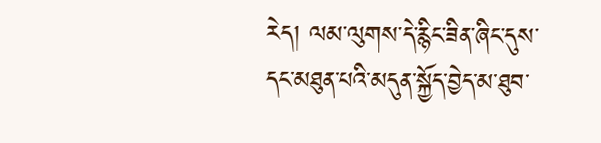རེད། ལམ་ལུགས་དེ་རྙིང་ཟིན་ཞིང་དུས་དང་མཐུན་པའི་མདུན་སྐྱོད་བྱེད་མ་ཐུབ་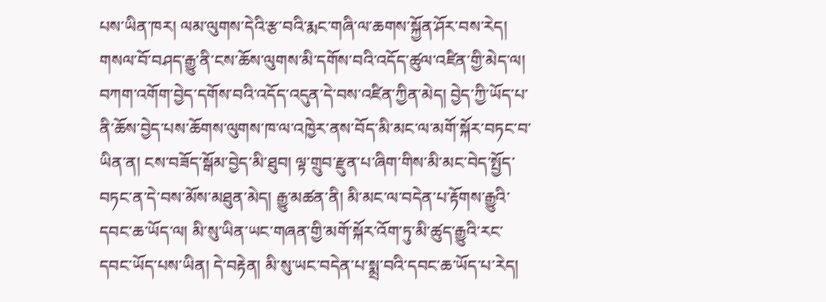པས་ཡིན་ཁར། ལམ་ལུགས་དེའི་རྩ་བའི་རྨང་གཞི་ལ་ཆགས་སྐྱོན་ཤོར་བས་རེད།
གསལ་བོ་བཤད་རྒྱུ་ནི་ངས་ཆོས་ལུགས་མི་དགོས་བའི་འདོད་ཚུལ་འཛིན་གྱི་མེད་ལ། བཀག་འགོག་བྱེད་དགོས་བའི་འདོད་འདུན་དེ་བས་འཛིན་ཀྱིན་མེད། བྱེད་ཀྱི་ཡོད་པ་ནི་ཆོས་བྱེད་པས་ཆོགས་ལུགས་ཁ་ལ་འཁྱེར་ནས་བོད་མི་མང་ལ་མགོ་སྐོར་བཏང་བ་ཡིན་ན། ངས་བཟོད་སྒོམ་བྱེད་མི་ཐུབ། ལྟ་གྲུབ་རྫུན་པ་ཞིག་གིས་མི་མང་བེད་སྤྱོད་བཏང་ན་དེ་བས་མོས་མཐུན་མེད། རྒྱུ་མཚན་ནི། མི་མང་ལ་བདེན་པ་རྟོགས་རྒྱུའི་དབང་ཆ་ཡོད་ལ། མི་སུ་ཡིན་ཡང་གཞན་གྱི་མགོ་སྐོར་འོག་ཏུ་མི་ཚུད་རྒྱུའི་རང་དབང་ཡོད་པས་ཡིན། དེ་བརྟེན། མི་སུ་ཡང་བདེན་པ་སྨྲ་བའི་དབང་ཆ་ཡོད་པ་རེད།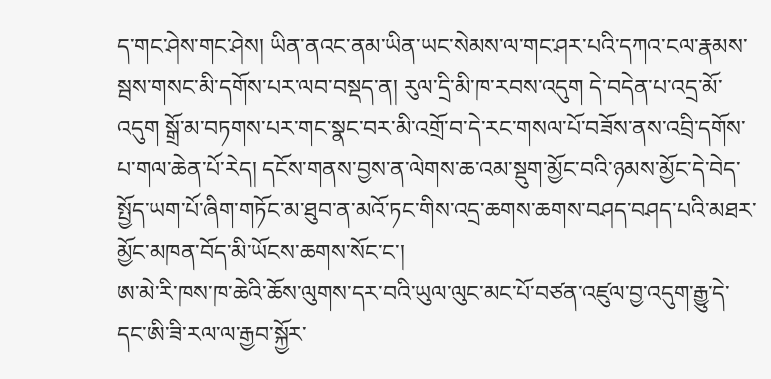ད་གང་ཤེས་གང་ཤེས། ཡིན་ནའང་ནམ་ཡིན་ཡང་སེམས་ལ་གང་ཤར་པའི་དཀའ་ངལ་རྣམས་སྦས་གསང་མི་དགོས་པར་ལབ་བསྡད་ན། རུལ་དྲི་མི་ཁ་རབས་འདུག དེ་བདེན་པ་འདྲ་མོ་འདུག སྒྲོ་མ་བཏགས་པར་གང་སྣང་བར་མི་འགྲོ་བ་དེ་རང་གསལ་པོ་བཟོས་ནས་འབྲི་དགོས་པ་གལ་ཆེན་པོ་རེད། དངོས་གནས་བྱས་ན་ལེགས་ཆ་འམ་སྡུག་མྱོང་བའི་ཉམས་མྱོང་དེ་བེད་སྤྱོད་ཡག་པོ་ཞིག་གཏོང་མ་ཐུབ་ན་མའོ་ཏང་གིས་འདྲ་ཆགས་ཆགས་བཤད་བཤད་པའི་མཐར་མྱོང་མཁན་བོད་མི་ཡོངས་ཆགས་སོང་ང་།
ཨ་མེ་རི་ཁས་ཁ་ཆེའི་ཆོས་ལུགས་དར་བའི་ཡུལ་ལུང་མང་པོ་བཙན་འཛུལ་བྱ་འདུག་རྒྱུ་དེ་དང་ཨི་ཟི་རལ་ལ་རྒྱབ་སྐྱོར་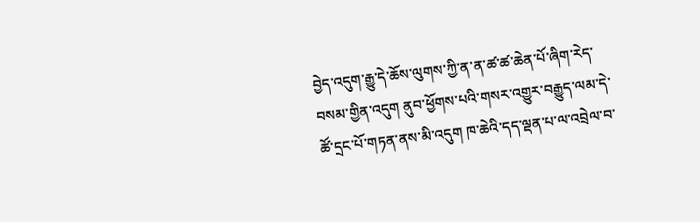བྱེད་འདུག་རྒྱུ་དེ་ཆོས་ལུགས་ཀྱི་ན་ན་ཚ་ཚ་ཆེན་པོ་ཞིག་རེད་བསམ་གྱིན་འདུག ནུབ་ཕྱོགས་པའི་གསར་འགྱུར་བརྒྱུད་ལམ་དེ་ཚོ་དྲང་པོ་གཏན་ནས་མི་འདུག ཁ་ཆེའི་དད་ལྡན་པ་ལ་འབྲེལ་བ་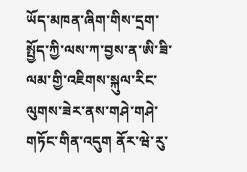ཡོད་མཁན་ཞིག་གིས་དྲག་སྤྱོད་ཀྱི་ལས་ཀ་བྱས་ན་ཨི་ཟི་ལམ་གྱི་འཇིགས་སྐུལ་རིང་ལུགས་ཟེར་ནས་གཤེ་གཤེ་གཏོང་གིན་འདུག ནོར་ཝེ་རུ་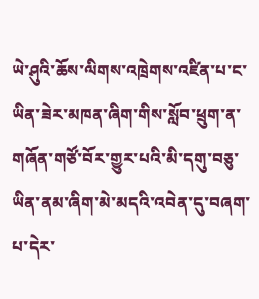ཡེ་ཤུའི་ཆོས་ལིགས་འཁྲེགས་འཛིན་པ་ང་ཡིན་ཟེར་མཁན་ཞིག་གིས་སློབ་ཕྲུག་ན་གཞོན་གཙོ་བོར་གྱུར་པའི་མི་དགུ་བཅུ་ཡིན་ནམ་ཞིག་མེ་མདའི་འབེན་དུ་བཞག་པ་དེར་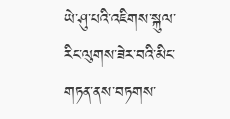ཡེ་ཤུ་པའི་འཇིགས་སྐུལ་རིང་ལུགས་ཟེར་བའི་མིང་གཏན་ནས་བཏགས་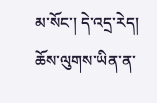མ་སོང་། དེ་འདྲ་རེད། ཆོས་ལུགས་ཡིན་ན་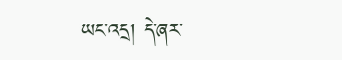ཡང་འདྲ། དེ་ཞར་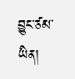བྱུང་ཙམ་ཡིན།